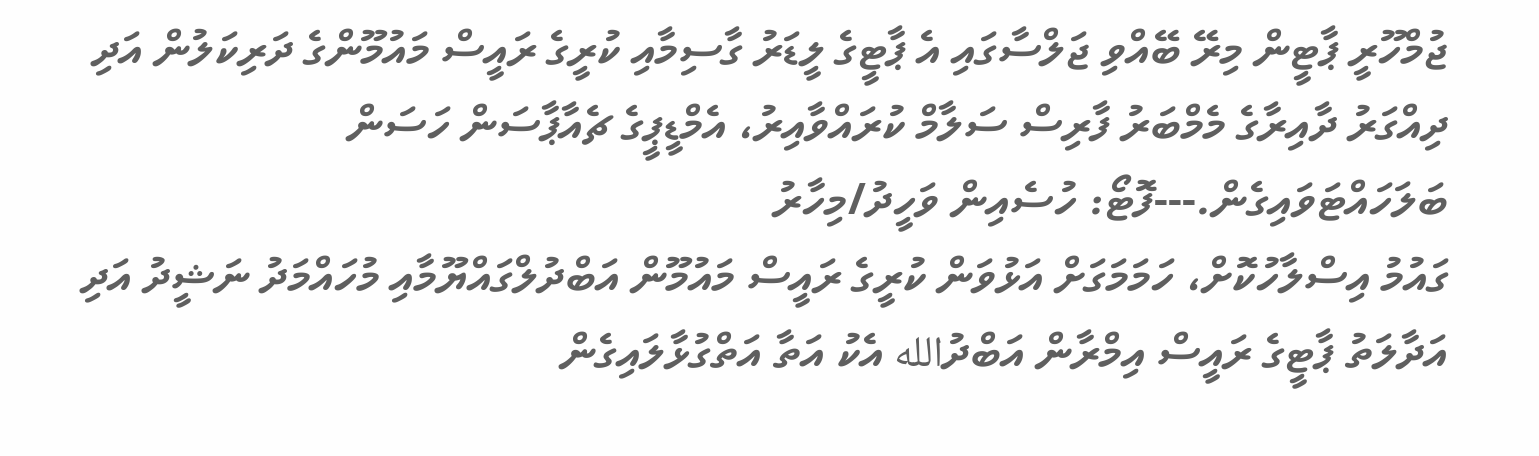ޖުމްހޫރީ ޕާޓީން މިރޭ ބޭއްވި ޖަލްސާގައި އެ ޕާޓީގެ ލީޑަރު ގާސިމާއި ކުރީގެ ރައީސް މައުމޫންގެ ދަރިކަލުން އަދި ދިއްގަރު ދާއިރާގެ މެމްބަރު ފާރިސް ސަލާމް ކުރައްވާއިރު، އެމްޑީޕީގެ ޗެއާޕާސަން ހަސަން ބަލަހައްޓަވައިގެން.---ފޮޓޯ: ހުސެއިން ވަހީދު/މިހާރު
ގައުމު އިސްލާހުކޮށް، ހަމަމަގަށް އަޅުވަން ކުރީގެ ރައީސް މައުމޫން އަބްދުލްގައްޔޫމާއި މުހައްމަދު ނަޝީދު އަދި އަދާލަތު ޕާޓީގެ ރައީސް އިމްރާން އަބްދުالله އެކު އަތާ އަތްގުޅާލައިގެން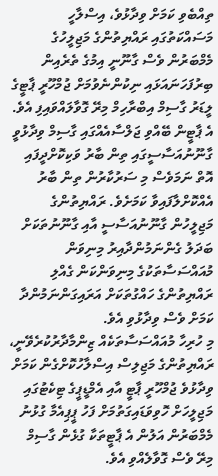ތިއްބެވި ކަމަށް ވިދާޅުވެ، އިސްލާހީ މަސައްކަތުގައި ރައްޔިތުންގެ މަޖިލީހުގެ މެމްބަރުން ވެސް ގާނޫނީ އިމުގެ ތެރެއިން ބިރުފަހަނައަޅައި ނިކުންނެވުމަށް ޖުމްހޫރީ ޕާޓީގެ ލީޑަރު ގާސިމް އިބްރާހިމް މިރޭ ގޮވާލައްވައިފި އެވެ.
އެ ޕާޓީން ބޭއްވި ޖަލްސާއެއްގައި ގާސިމް ވިދާޅުވީ ގާނޫނުއަސާސީގައި ތިން ބާރު ވަކިކޮށްދީފައި އޮތް ނަމަވެސް މި ސަރުކާރުން ތިން ބާރު އެއްކޮށްލާފައިވާ ކަމަށެވެ. ރައްޔިތުންގެ މަޖިލީހުން ގާނޫނުއަސާސީ އާއި ގާނޫނުތަކަށް ބަދަލު ގެންނަމުންދާއިރު މިނިވަން މުއައްސަސާތަކުގެ މިނިވަންކަން ގެއްލި ރައްޔިތުންގެ ހައްގުތަކަށް އަރައިގަންނަމުންދާ ކަމަށް ވެސް ވިދާޅުވި އެވެ.
މި ހުރިހާ މުއައްސަސާތަކެއް ޒިންމާދާރުކުރެވޭނީ، ރައްޔިތުންގެ މަޖިލިސް އިސްލާހުކޮށްގެން ކަމަށް ވިދާޅުވެ ޖުމްހޫރީ ޕާޓީ އާއި އެމްޑީޕީގެ ޓިކެޓުގައި މަޖިލީހަށް ހޮވިވަޑައިގަތުމަށް ފަހު ޕީޕިއެމާ ގުޅުނު މެމްބަރުން އަލުން އެ ޕާޓީތަކާ ގުޅެން ގާސިމް މިރޭ ވެސް ގޮވާލެއްވި އެވެ.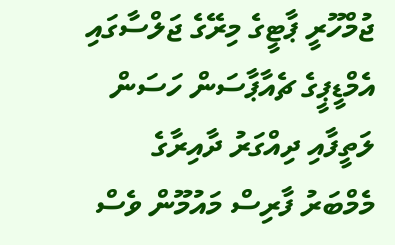ޖުމްހޫރީ ޕާޓީގެ މިރޭގެ ޖަލްސާގައި އެމްޑީޕީގެ ޗެއާޕާސަން ހަސަން ލަތީފާއި ދިއްގަރު ދާއިރާގެ މެމްބަރު ފާރިސް މައުމޫން ވެސް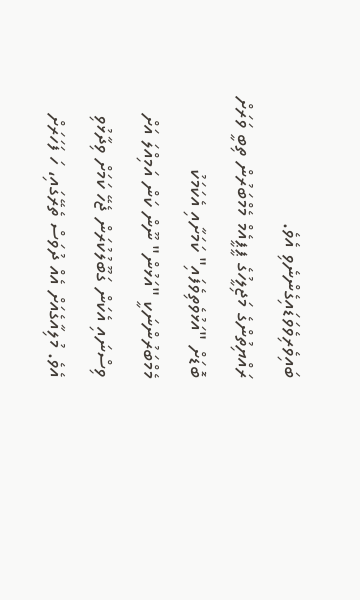ބައިވެރިވެވަޑައިގެންނެވި އެވެ.
ރައްޔިތުންގެ މަޖިލީހުގެ ޕީޕީއެމް މެމްބަރުން ތިބީ ވަރަށް ބޮޑަށް "އަޅުވެތިވެފައި" ކަމަށާއި އެކަމަކު މެމްބަރުންނަކީ "އަޅުން" ނޫން ކަން އަމިއްލަ އަށް ވިސްނައި އެކަން ގަބޫލުކުރަން ޖެހޭ ކަމަށް ވިދާޅުވި އެވެ. މުލިއާގެއަށް އެއް ދުވަސް ތެރޭގައި، ހަ ފަހަރަށް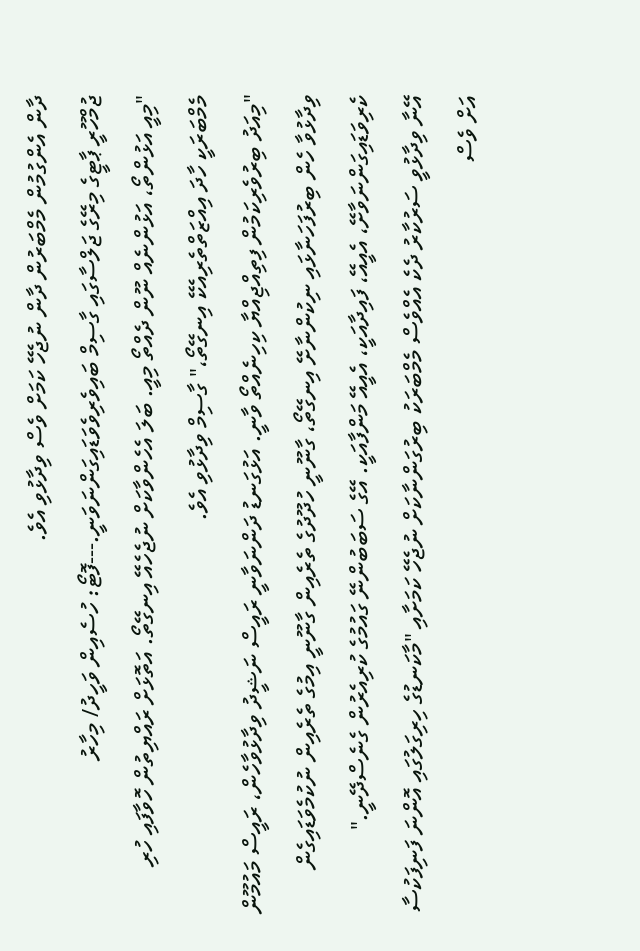ދާން އެންގުމުން މެމްބަރުން ދާން ނުޖެހޭ ކަމަށް ވެސް ވިދާޅުވި އެވެ.
ޖުމްހޫރީ ޕާޓީގެ މިރޭގެ ޖަލްސާގައި ގާސިމް ބައިވެރިވެވަޑައިގަންނަވަނީ.---ފޮޓޯ: ހުސެއިން ވަހީދު/ މިހާރު
"މިއީ އަޅުންތޯ، އަޅުންނެއް ނޫން ދެއްތޯ މިއީ. ބަލަ އެހެންވާކަށް ނުޖެހެއޭ އިނގޭތޯ. އަތޮޅަށް ރައްޔިތުން ހޮވާފައި ހުރި މެމްބަރަކީ ހާދަ އިއްޒަތްތެރިއެކޭ އިނގޭތޯ،" ގާސިމް ވިދާޅުވި އެވެ.
"މިއަދު ބިރުވެރިކަމުން ފިތިއްޖިއްޔާ ކިހިނެއްތޯ ވާނީ. އަޅުގަނޑު ދަންނަވާނީ ރައީސް ނަޝީދު ވިދާޅުވާހެން، ރައީސް މައުމޫން ވިދާޅުވާ ހެން ބިރުފަހަނާޅައި ނިކުންނާށޭ އިނގޭތޯ، ގާނޫނީ ހުދޫދުގެ ތެރެއިން ގާނޫނީ އިމުގެ ތެރެއިން ނުކުމެވަޑައިގެން ކެރިވަޑައިގަންނަވާށޭ، އެއީއޭ، ފައިދާއަކީ، އެއީއޭ މަންފާއަކީ. އޭގެ ސަބަބުންނޭ ގައުމުގެ ކުރިއެރުން ގެނެސްދޭނީ."
އޭނާ ވިދާޅުވީ ސަރުކާރު ދެކެ އެއްވެސް މެމްބަރަކު ބިރުގަންނާކަށް ނުޖެހޭ ކަމަށާއި "މާކަނޑުގެ ހިރިގަލުގައި އޮންނަ ފަނިފަކުސާ އަށް ވެސް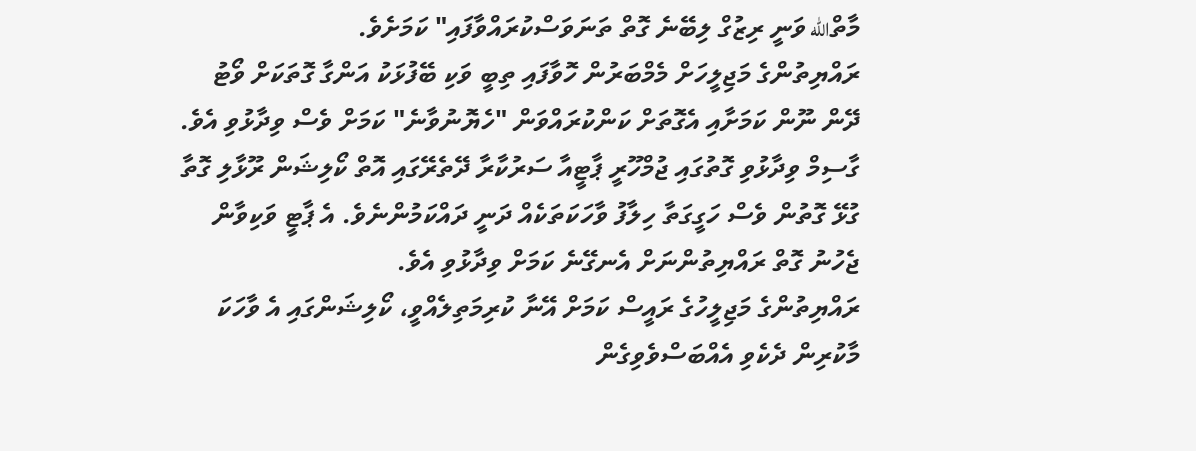މާތްالله ވަނީ ރިޒުގް ލިބޭނެ ގޮތް ތަނަވަސްކުރައްވާފައި" ކަމަށެވެ.
ރައްޔިތުންގެ މަޖިލީހަށް މެމްބަރުން ހޮވާފައި ތިބީ ވަކި ބޭފުޅަކު އަންގާ ގޮތަކަށް ވޯޓު ދޭން ނޫން ކަމަށާއި އެގޮތަށް ކަންކުރައްވަން "ހެޔޮނުވާނެ" ކަމަށް ވެސް ވިދާޅުވި އެވެ.
ގާސިމް ވިދާޅުވި ގޮތުގައި ޖުމްހޫރީ ޕާޓީއާ ސަރުކާރާ ދޭތެރޭގައި އޮތް ކޯލިޝަން ރޫޅާލި ގޮތާ ގުޅޭ ގޮތުން ވެސް ހަގީގަތާ ހިލާފު ވާހަކަތަކެއް ދަނީ ދައްކަމުންނެވެ. އެ ޕާޓީ ވަކިވާން ޖެހުނު ގޮތް ރައްޔިތުންނަށް އެނގޭނެ ކަމަށް ވިދާޅުވި އެވެ.
ރައްޔިތުންގެ މަޖިލީހުގެ ރައީސް ކަމަށް އޭނާ ކުރިމަތިލެއްވީ، ކޯލިޝަންގައި އެ ވާހަކަ މާކުރިން ދެކެވި އެއްބަސްވެވިގެން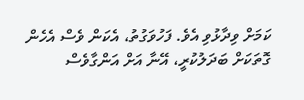ކަމަށް ވިދާޅުވި އެވެ. ފަހުވަގުތު، އެކަން ވެސް އެހެން ގޮތަކަށް ބަދަލުކުރީ، އޭނާ އަށް އަންގާވެސް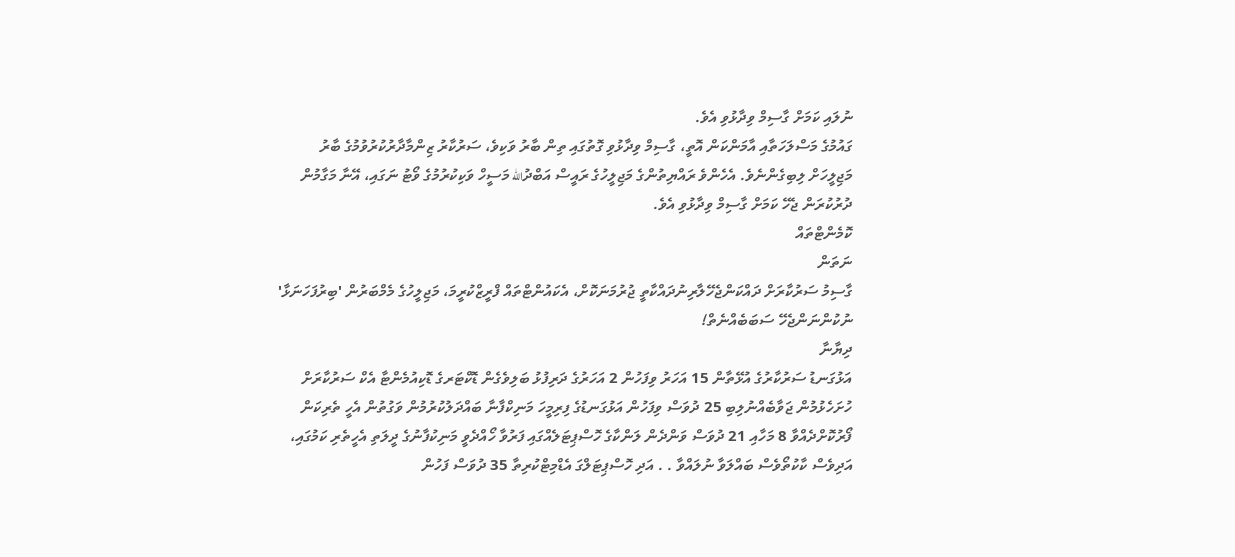ނުލައި ކަމަށް ގާސިމް ވިދާޅުވި އެވެ.
ގައުމުގެ މަސްލަހަތާއި އާމަންކަން އޮތީ، ގާސިމް ވިދާޅުވި ގޮތުގައި ތިން ބާރު ވަކިވެ، ސަރުކާރު ޒިންމާދާރުކުރުވުމުގެ ބާރު މަޖިލީހަށް ލިބިގެންނެވެ. އެހެންވެ ރައްޔިތުންގެ މަޖިލީހުގެ ރައީސް އަބްދުالله މަސީހް ވަކިކުރުމުގެ ވޯޓު ނަގައި، އޭނާ މަގާމުން ދުރުކުރަން ޖެހޭ ކަމަށް ގާސިމް ވިދާޅުވި އެވެ.
ކޮމެންޓްތައް
ނަތަން
ގާސިމު ސަރުކާރަށް ދައްކަންޖެހޭލާރިނުދައްކާތީ ޖުރުމަނަކޮށް، އެކައުންޓްތައް ފްރީޒްކުރީމަ، މަޖިލީހުގެ މެމްބަރުން 'ބިރުފަހަނަޅާ' ނުކުންނަންޖެހޭ ސަބަބެއްނެތް!
ދިޔާނާ
އަޅުގަނޑު ސަރުކާރުގެ އުޅޭތާން 15 އަހަރު ވިފަހުން 2 އަހަރުގެ ދަރިފުޅު ބަލިވެގެން ޑޮކްޓަރގެ ޑޮކިއުމެންޓާ އެކް ސަރުކާރަށް ހުށަހެޅުމުން ޖަވާބެއްނުލިބި 25 ދުވަސް ވިފަހުން އަޅުގަނޑުގެ ފިރިމީހަ މަނިކްފާނާ ބައްދަލުކުރުމުން ވަގުތުން އެހީ ތެރިކަން ފޯރުކޮށްދެއްވާ 8 މަހާއި 21 ދުވަސް ވަންދެން ލަންކާގެ ހޮސްޕިޓަލެއްގައި ފަރުވާ ހޯއްދެވީ މަނިކުފާނުގެ ދީލަތި އެހީތެރި ކަމުގައި، އަދިވެސް ކާކުތޯވެސް ބައްލަވާ ނުލައްވާ . . އަދި ހޮސްޕިޓަލްގަ އެޑްމިޓްކުރިތާ 35 ދުވަސް ފަހުން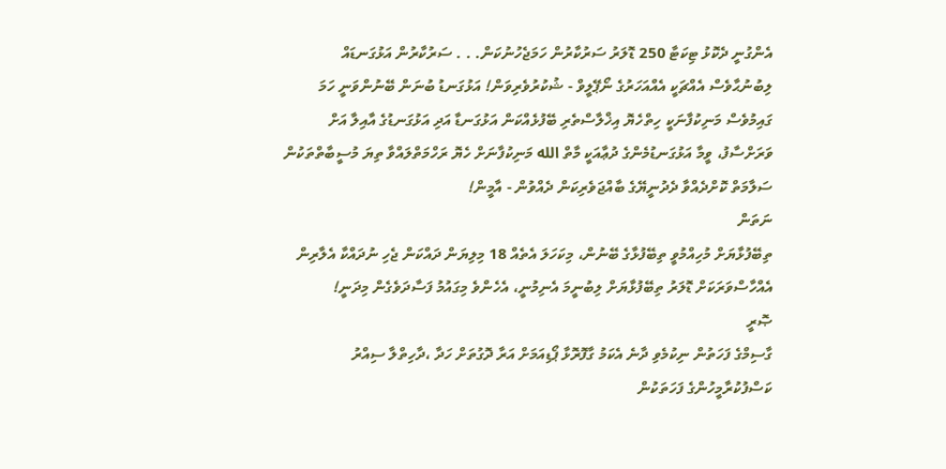އެންގުނީ ދެކޮޅު ޓިކަޓާ 250 ޑޮލަރު ސަރުކާރުން ހަމަޖެހުނުކަން. . . ސަރުކާރުން އަޅުގަނޑައް ލިބުނުޙާވެސް އެއްޗަކީ އެއްއަހަރުގެ ނޯޕޭލީވް - ޝުކުރުވެރިވަން! އަޅުގަނޑު ބުނަން ބޭނުންވަނީ ހަމަ ގައިމުވެސް މަނިކުފާނަކީ ހިތްހެޔޮ އިޚްލާސްތެރި ބޭފުޅެއްކަން އަޅުގަނޑާ އަދި އަޅުގަނޑުގެ އާއިލާ އަށް ވަރަށްސާފު، ވީމާ އަޅުގަނޑުމެންގެ ދުޢާއަކީ މާތް الله މަނިކުފާނަށް ހެޔޮ ރަހްމަތްލައްވާ ތިޔަ މުސީބާތްތަކުން ސަލާމަތް ކޮށްދެއްވާ ދެދުނީޔޭގެ ބާއްޖަވެރިކަން ދެއްވުން - އާމީން!
ނަތަން
ތިބޭފުޅާޔަށް މުހިއްމުވީ ތިބޭފުޅާގެ ބޭނުން، މިކަހަލަ އެތެއް 18 މިލިޔަން ދައްކަން ޖެހި ނުދައްކާ އެލާރިން އެއްހާސްވަރަކަށް ޑޮލަރު ތިބޭފުޅާޔަށް ލިބުނީމަ އެނިމުނީ، އެހެންވެ މިގައުމު ފަސާދަވެގެން މިދަނީ!
ޞޮރީ
ގާސިމްގެ ފަހަތުން ނިކުމެވި ދާނެ އެކަމު ގާފޮރޮޅާ ޕޯޑިއަމަށް އަރާ ދޮގުތަށް ހަދާ ،ދާހިތްލާ ސިއްރު ކަސްފުކުރާމީހުންގެ ފަހަތަކުން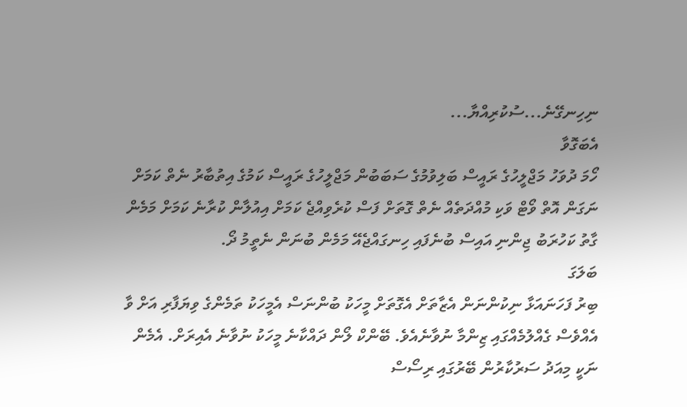ނިހިނގޭނެ...ސުކުރިއްޔާ...
އެބަގޮވާ
ހޯމަ ދުވަހު މަޖްލީހުގެ ރައީސް ބަލިވުމުގެ ސަބަބުން މަޖްލީހުގެ ރައީސް ކަމުގެ އިތުބާރު ނެތް ކަމަށް ނަގަން އޮތް ވޯޓް ވަކި މުއްދަތެއް ނެތް ގޮތަށް ފަސް ކުރެވިއްޖެ ކަމަށް އިއުލާން ކުރާނެ ކަމަށް މަމެން ގާތު ކަހުރަބު ޖިންނި އައިސް ބުނެފައި ހިނގައްޖެއޭ މަމެން ބުނަން ނެތީމު ދޯ.
ބަލަގަ
ބިރު ފަހަނައަޅާ ނިކުންނަން އެޒާތަށް އެގޮތަށް މީހަކު ބުންނަސް އެމީހަކު ތަމެންގެ ވިޔަފާރި އަށް ވާ އެއްވެސް ގެއްލުމެއްގައި ޒިންމާ ނުވާނެއެވެ. ބޭންކް ލޯން ދައްކާނެ މީހަކު ނުވާނެ އެއިރަށް. އެމެން ނަކީ މިއަދު ސަރުކާރުން ބޭރުގައި ރިސޯސް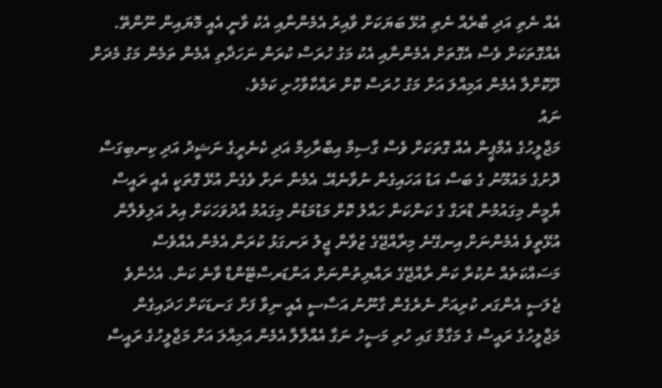އެއް ނެތި އަދި ބާރެއް ނެތި އުޅޭ ބަޔަކަށް ވާއިރު އެމެންނާއި އެކު ވާނީ އެއީ މޮޔައިން ނޫންތޭ. އެއްގޮތަކަށް ވެސް އެގޮތަށް އެމެންނާއި އެކު މަގު ހުރަސް ކުރަން ނަހަދާތި އެމެން ތަމެން މަގު މެދަށް ދޫކޮށްލާ އެމެން އަމިއްލަ އަށް މަގު ހުރަސް ކޮށް ރައްކާވާހުށި ކަމެވެ.
ނައު
މަޖްލީހުގެ އެމްޕީން އެއް ގޮތަކަށް ވެސް ގާސިމް އިބްރާހިމް އަދި ކެނެރީގެ ނަޝީދު އަދި ކިނބިގަސް ދޮށުގެ މައުމޫނު ގެ ބަސް އަޑު އަހައިގެން ނުވާނެއޭ. އެމެން ނަށް ވެގެން އުޅޭ ގޮތަކީ އެއީ ރައީސް ޔާމީން މިގައުމުން ޑްރަގް ގެ ކަންކަން ހައްލު ކޮށް މަޑުމަޑުން މިގައުމު އާދުވަހަކަށް އިރު އަލިވެލާން އުޅޭތީވެ އެމެންނަށް އިނގޭނެ މިރާއްޖޭގެ ޒުވާން ޖީލު ރަނގަޅު ކުރަން އެމެން އެއްވެސް މަސައްކަތެއް ނުކުރާ ކަން ރާއްޖޭގެ ރައްޔިތުންނަށް އަންޑަރސްޓޭންޑް ވާނެ ކަން. އެހެންވެ ޖެލަސީ އެންގަރ ކުރިއަށް ނެރެގެން ގާނޫނު އަސާސީ އެއީ ނިވާ ފަށް ގަނޑަކަށް ހަދައިގެން މަޖްލީހުގެ ރައީސް ގެ މަގާމް ގައި ހުރި މަސީހު ނަގާ އެއްލާލާ އެމެން އަމިއްލަ އަށް މަޖްލީހުގެ ރައީސް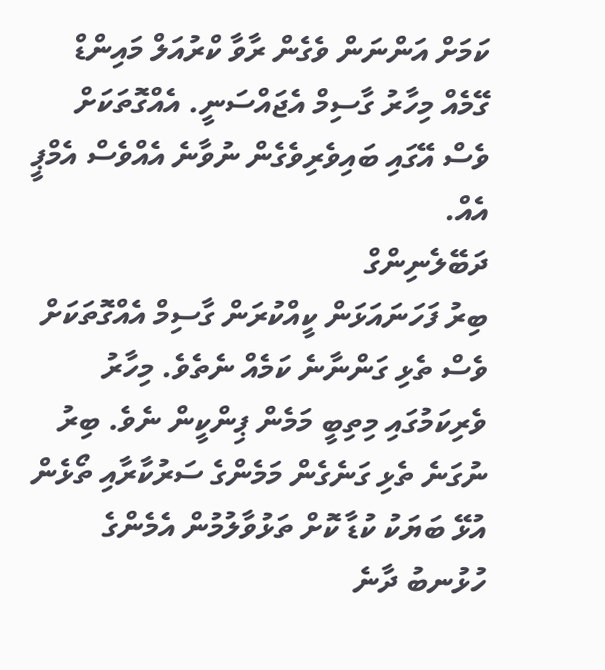ކަމަށް އަންނަން ވެގެން ރާވާ ކްރުއަލް މައިންޑް ގޭމެއް މިހާރު ގާސިމް އެޖައްސަނީ. އެއްގޮތަކަށް ވެސް އޭގައި ބައިވެރިވެގެން ނުވާނެ އެއްވެސް އެމްޕީ އެއް.
ދަބޭލެނިންގް
ބިރު ފަހަނައަޅަން ކީއްކުރަން ގާސިމް އެއްގޮތަކަށް ވެސް ތެޅި ގަންނާނެ ކަމެއް ނެތެވެ. މިހާރު ވެރިކަމުގައި މިތިބީ މަމެން ޕިންކީން ނެވެ. ބިރު ނުގަނެ ތެޅި ގަނެގެން މަމެންގެ ސަރުކާރާއި ތޯޅެން އުޅޭ ބަޔަކު ކުޑާ ކޮށް ތަޅުވާލުމުން އެމެންގެ ހުޅުނބު ދާނެ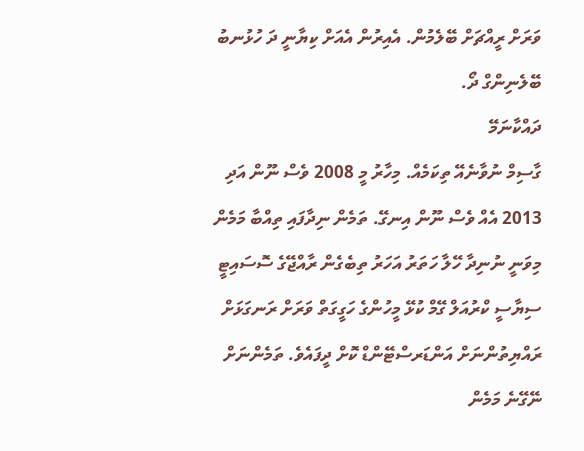ވަރަށް ރީއްޗަށް ބޭލެމުން. އެއިރުން އެއަށް ކިޔާނީ ދަ ހުޅުނބު ބޭލެނިންގް ދޯ.
ދައްކާނަމޭ
ގާސިމް ނުވާނެއޭ ތިކަމެއް. މިހާރު މީ 2008 ވެސް ނޫން އަދި 2013 އެއް ވެސް ނޫން އިނގޭ. ތަމެން ނިދާފައި ތިއްބާ މަމެން މިވަނީ ނުނިދާ ހޭލާ ހަތަރު އަހަރު ތިބެގެން ރާއްޖޭގެ ސޮސައިޓީ ސިޔާސީ ކްރުއަލް ގޭމް ކުޅޭ މީހުންގެ ހަގީގަތް ވަރަށް ރަނގަޅަށް ރައްޔިތުންނަށް އަންޑަރސްޓޭންޑް ކޮށް ދީފައެވެ. ތަމެންނަށް ނޭގޭނެ މަމެން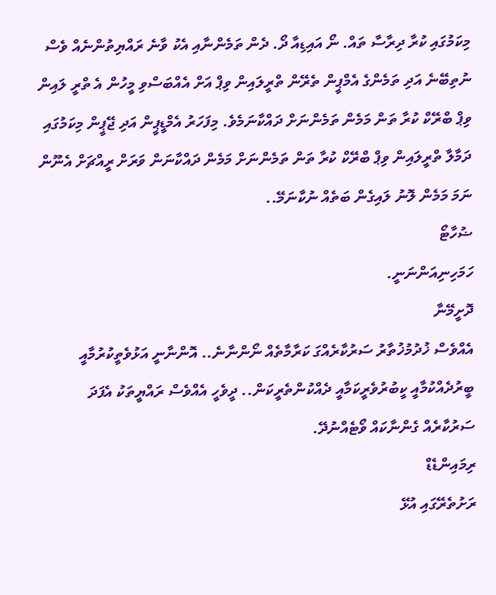މިކަމުގައި ކުރާ ދިރާސާ ތައް. ނޯ އައިޑިއާ ދޯ. ދެން ތަމެންނާއި އެކު ވާނެ ރައްޔިތުންނެއް ވެސް ނުތިބޭނެ އަދި ތަމެންގެ އެމްޕީން ތެރޭން ތްރީލައިން ވިޕް އަށް އެއްބަސްވި މީހުން އެ ތްރީ ލައިން ވިޕް ބްރޭކް ކުރާ ތަން މަމެން ތަމެންނަށް ދައްކާނަމެވެ. މިފަހަރު އެމްޑީޕީން އަދި ޖޭޕީން މިކަމުގައި ދަމާލާ ތްރީލައިން ވިޕް ބްރޭކް ކުރާ ތަން ތަމެންނަށް މަމެން ދައްކާނަން ވަރަށް ރީއްޗަށް އެނޫން ނަމަ މަމެން ލޮނު ލައިގެން ބަތެއް ނުކާނަމޭ..
ޟުހާޓޯ
ހަމަހިނިއަންނަނީ.
ދޮށީމޭނާ
އެއްވެސް ޚުދުމުޚުތާރު ސަރުކާރެއްގަ ކަރާމާތެއް ނޯންނާނެ.. އޮންނާނީ އަޅުވެތީކުރުމާއީ ބީރުދެއްކުމާއީ ކީބުރުވެރީކަމާއީ ދެއްކުންތެރީކަން.. ދީވެހީ އެއްވެސް ރައްޔީތަކު އެފަދަ ސަރުކާރެއް ގެންނާކައް ވޯޓެއްނުދޭ.
ރިމައިންޑެޑް
ރަށުތެރޭގައި އުޅޭ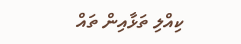ކިއްލި ތަޅާއިން ތައް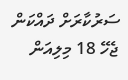ސަރުކާރަށް ދައްކަން ޖެހޭ 18 މިލިއަން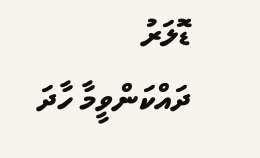ޑޮލަރު ދައްކަންވީމާ ހާދަ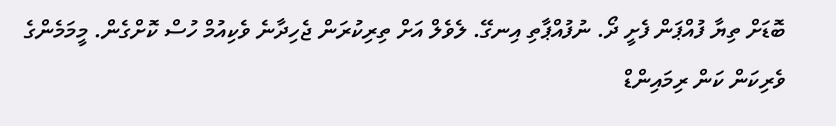ބޮޑަށް ތިޔާ ފުއްޕަން ފެށީ ދޯ. ނުފުއްޕާތި އިނގޭ. ލެވެލް އަށް ތިރިކުރަން ޖެހިދާނެ ވެކިއުމް ހުސް ކޮށްގެން. މީމަމެންގެ ވެރިކަން ކަން ރިމައިންޑް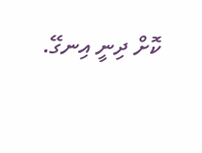ކޮށް ދިނީ އިނގޭ.